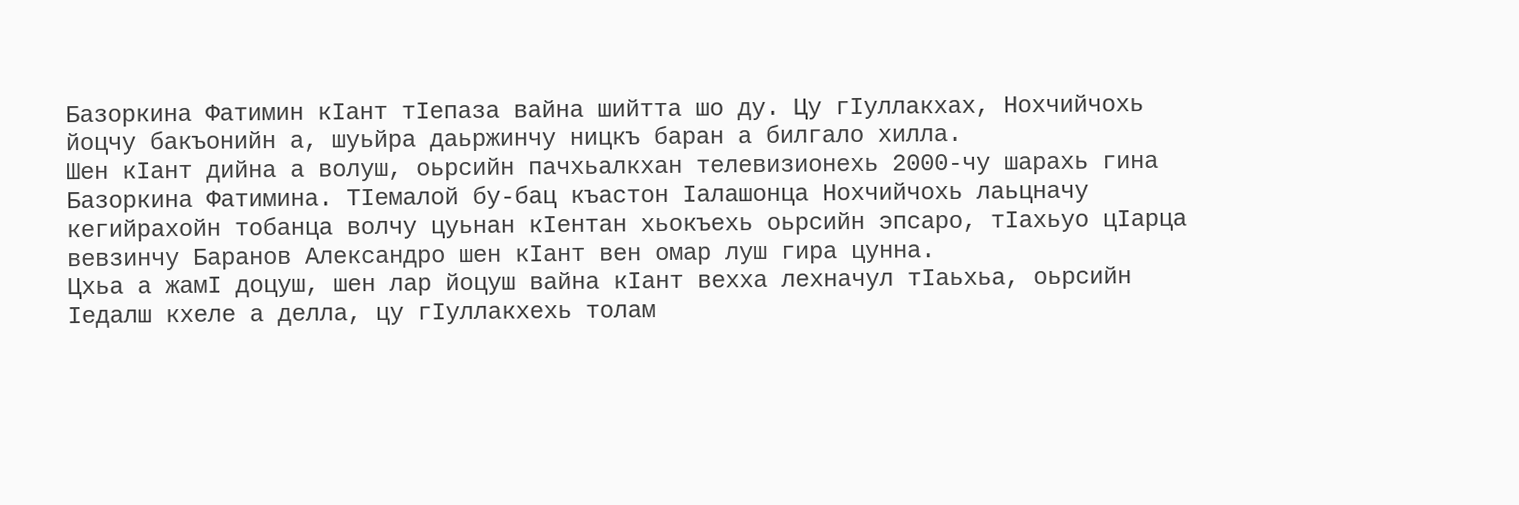Базоркина Фатимин кIант тIепаза вайна шийтта шо ду. Цу гIуллакхах, Нохчийчохь йоцчу бакъонийн а, шуьйра даьржинчу ницкъ баран а билгало хилла.
Шен кIант дийна а волуш, оьрсийн пачхьалкхан телевизионехь 2000-чу шарахь гина Базоркина Фатимина. ТIемалой бу-бац къастон Iалашонца Нохчийчохь лаьцначу кегийрахойн тобанца волчу цуьнан кIентан хьокъехь оьрсийн эпсаро, тIахьуо цIарца вевзинчу Баранов Александро шен кIант вен омар луш гира цунна.
Цхьа а жамI доцуш, шен лар йоцуш вайна кIант вехха лехначул тIаьхьа, оьрсийн Iедалш кхеле а делла, цу гIуллакхехь толам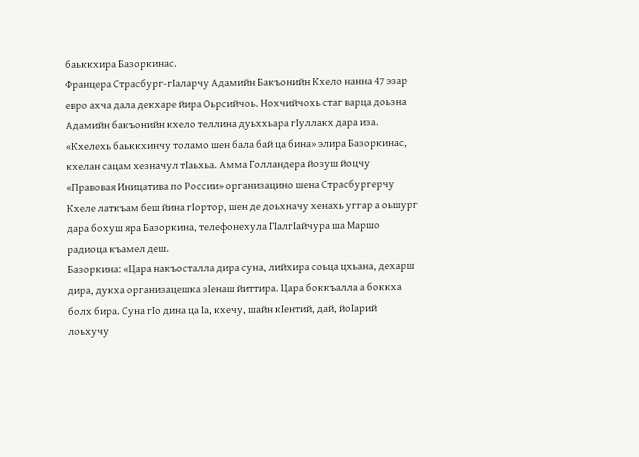баьккхира Базоркинас.
Францера Страсбург-гIаларчу Адамийн Бакъонийн Кхело нанна 47 эзар евро ахча дала декхаре йира Оьрсийчоь. Нохчийчохь стаг варца доьзна Адамийн бакъонийн кхело теллина дуьххьара гIуллакх дара иза.
«Кхелехь баьккхинчу толамо шен бала бай ца бина» элира Базоркинас, кхелан сацам хезначул тIаьхьа. Амма Голландера йозуш йоцчу «Правовая Иницатива по России» организацино шена Страсбургерчу Кхеле латкъам беш йина гIортор, шен де доьхначу хенахь уггар а оьшург дара бохуш яра Базоркина, телефонехула ГIалгIайчура ша Маршо радиоца къамел деш.
Базоркина: «Цара накъосталла дира суна, лийхира соьца цхьана, дехарш дира, дукха организацешка зIенаш йиттира. Цара боккъалла а боккха болх бира. Суна гIо дина ца Iа, кхечу, шайн кIентий, дай, йоIарий лоьхучу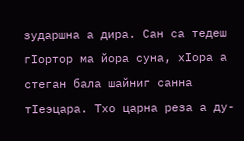зударшна а дира. Сан са тедеш гIортор ма йора суна, хIора а стеган бала шайниг санна тIеэцара. Тхо царна реза а ду-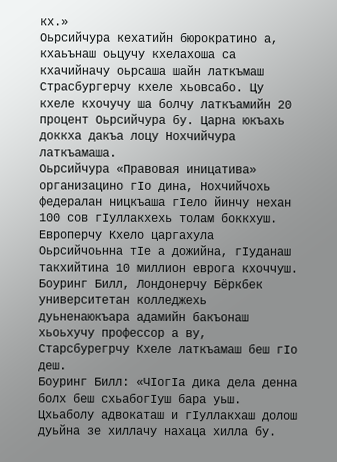кх.»
Оьрсийчура кехатийн бюрократино а, кхаьънаш оьцучу кхелахоша са кхачийначу оьрсаша шайн латкъмаш Страсбургерчу кхеле хьовсабо. Цу кхеле кхочучу ша болчу латкъамийн 20 процент Оьрсийчура бу. Царна юкъахь доккха дакъа лоцу Нохчийчура латкъамаша.
Оьрсийчура «Правовая иницатива» организацино гIо дина, Нохчийчохь федералан ницкъаша гIело йинчу нехан 100 сов гIуллакхехь толам боккхуш. Европерчу Кхело царгахула Оьрсийчоьнна тIе а дожийна, гIуданаш такхийтина 10 миллион еврога кхоччуш.
Боуринг Билл, Лондонерчу Бёркбек университетан колледжехь дуьненаюкъара адамийн бакъонаш хьоьхучу профессор а ву, Старсбурегрчу Кхеле латкъамаш беш гIо деш.
Боуринг Билл: «ЧIогIа дика дела денна болх беш схьабогIуш бара уьш. Цхьаболу адвокаташ и гIуллакхаш долош дуьйна зе хиллачу нахаца хилла бу.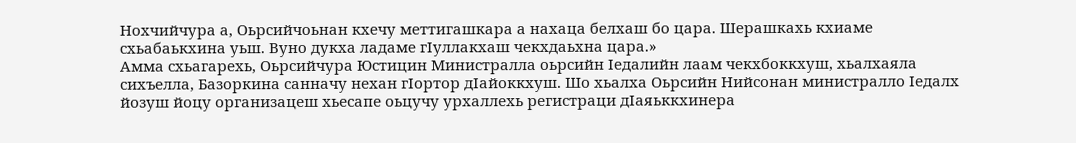Нохчийчура а, Оьрсийчоьнан кхечу меттигашкара а нахаца белхаш бо цара. Шерашкахь кхиаме схьабаькхина уьш. Вуно дукха ладаме гIуллакхаш чекхдаьхна цара.»
Амма схьагарехь, Оьрсийчура Юстицин Министралла оьрсийн Iедалийн лаам чекхбоккхуш, хьалхаяла сихъелла, Базоркина санначу нехан гIортор дIайоккхуш. Шо хьалха Оьрсийн Нийсонан министралло Iедалх йозуш йоцу организацеш хьесапе оьцучу урхаллехь регистраци дIаяьккхинера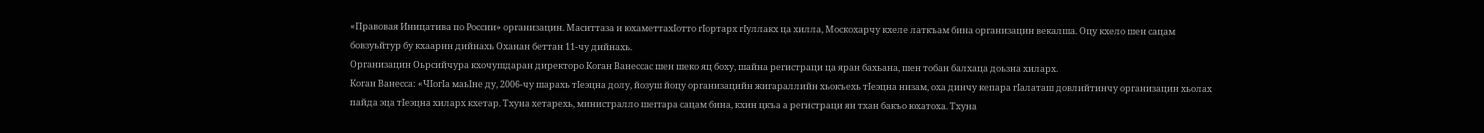«Правовая Иницатива по России» организацин. Маситтаза и юхаметтахIотто гIортарх гIуллакх ца хилла, Москохарчу кхеле латкъам бина организацин векалша. Оцу кхело шен сацам бовзуьйтур бу кхаарин дийнахь Оханан беттан 11-чу дийнахь.
Организацин Оьрсийчура кхочушдаран директоро Коган Ванессас шен шеко яц боху, шайна регистраци ца яран бахьана, шен тобан балхаца доьзна хиларх.
Коган Ванесса: «ЧIогIа маьIне ду, 2006-чу шарахь тIеэцна долу, йозуш йоцу организацийн жигараллийн хьокъехь тIеэцна низам, оха динчу кепара гIалаташ довлийтинчу организацин хьолах пайда эца тIеэцна хиларх кхетар. Тхуна хетарехь, министралло шеггара сацам бина, кхин цкъа а регистраци ян тхан бакъо юхатоха. Тхуна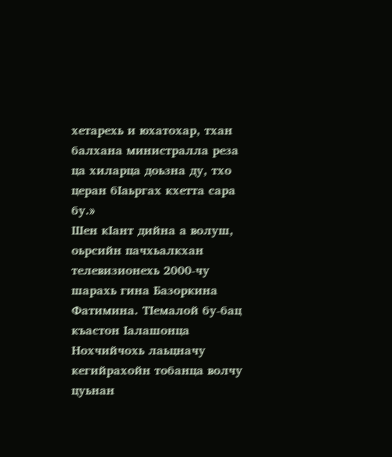хетарехь и юхатохар, тхан балхана министралла реза ца хиларца доьзна ду, тхо церан бIаьргах кхетта сара бу.»
Шен кIант дийна а волуш, оьрсийн пачхьалкхан телевизионехь 2000-чу шарахь гина Базоркина Фатимина. ТIемалой бу-бац къастон Iалашонца Нохчийчохь лаьцначу кегийрахойн тобанца волчу цуьнан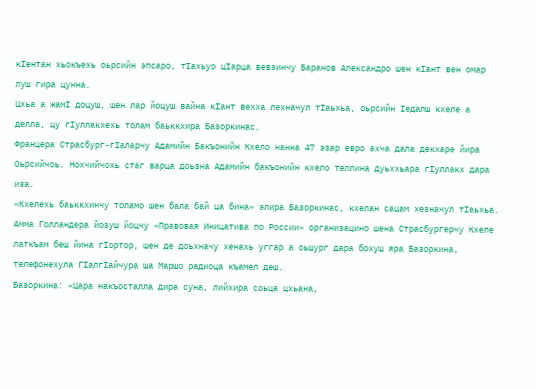кIентан хьокъехь оьрсийн эпсаро, тIахьуо цIарца вевзинчу Баранов Александро шен кIант вен омар луш гира цунна.
Цхьа а жамI доцуш, шен лар йоцуш вайна кIант вехха лехначул тIаьхьа, оьрсийн Iедалш кхеле а делла, цу гIуллакхехь толам баьккхира Базоркинас.
Францера Страсбург-гIаларчу Адамийн Бакъонийн Кхело нанна 47 эзар евро ахча дала декхаре йира Оьрсийчоь. Нохчийчохь стаг варца доьзна Адамийн бакъонийн кхело теллина дуьххьара гIуллакх дара иза.
«Кхелехь баьккхинчу толамо шен бала бай ца бина» элира Базоркинас, кхелан сацам хезначул тIаьхьа. Амма Голландера йозуш йоцчу «Правовая Иницатива по России» организацино шена Страсбургерчу Кхеле латкъам беш йина гIортор, шен де доьхначу хенахь уггар а оьшург дара бохуш яра Базоркина, телефонехула ГIалгIайчура ша Маршо радиоца къамел деш.
Базоркина: «Цара накъосталла дира суна, лийхира соьца цхьана,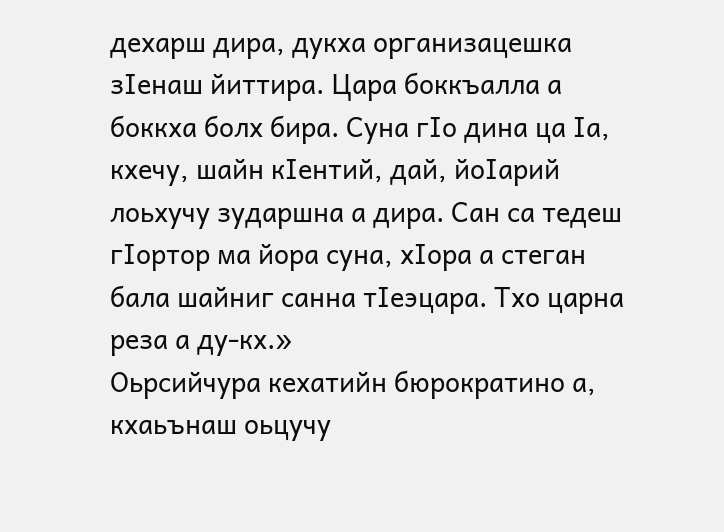дехарш дира, дукха организацешка зIенаш йиттира. Цара боккъалла а боккха болх бира. Суна гIо дина ца Iа, кхечу, шайн кIентий, дай, йоIарий лоьхучу зударшна а дира. Сан са тедеш гIортор ма йора суна, хIора а стеган бала шайниг санна тIеэцара. Тхо царна реза а ду-кх.»
Оьрсийчура кехатийн бюрократино а, кхаьънаш оьцучу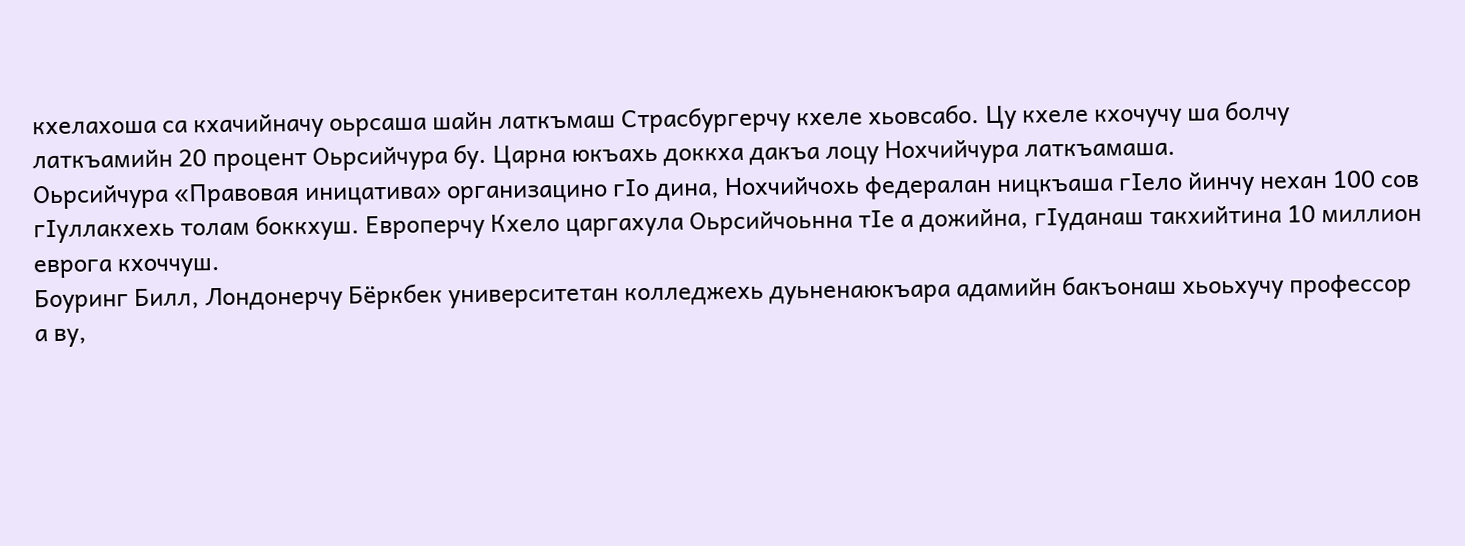кхелахоша са кхачийначу оьрсаша шайн латкъмаш Страсбургерчу кхеле хьовсабо. Цу кхеле кхочучу ша болчу латкъамийн 20 процент Оьрсийчура бу. Царна юкъахь доккха дакъа лоцу Нохчийчура латкъамаша.
Оьрсийчура «Правовая иницатива» организацино гIо дина, Нохчийчохь федералан ницкъаша гIело йинчу нехан 100 сов гIуллакхехь толам боккхуш. Европерчу Кхело царгахула Оьрсийчоьнна тIе а дожийна, гIуданаш такхийтина 10 миллион еврога кхоччуш.
Боуринг Билл, Лондонерчу Бёркбек университетан колледжехь дуьненаюкъара адамийн бакъонаш хьоьхучу профессор а ву,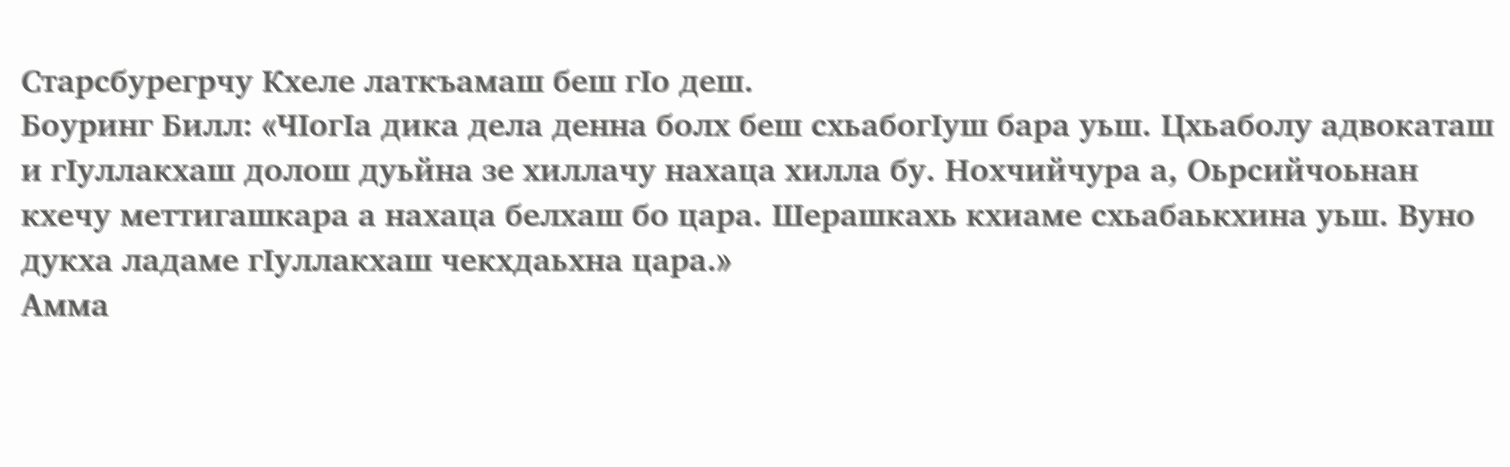Старсбурегрчу Кхеле латкъамаш беш гIо деш.
Боуринг Билл: «ЧIогIа дика дела денна болх беш схьабогIуш бара уьш. Цхьаболу адвокаташ и гIуллакхаш долош дуьйна зе хиллачу нахаца хилла бу. Нохчийчура а, Оьрсийчоьнан кхечу меттигашкара а нахаца белхаш бо цара. Шерашкахь кхиаме схьабаькхина уьш. Вуно дукха ладаме гIуллакхаш чекхдаьхна цара.»
Амма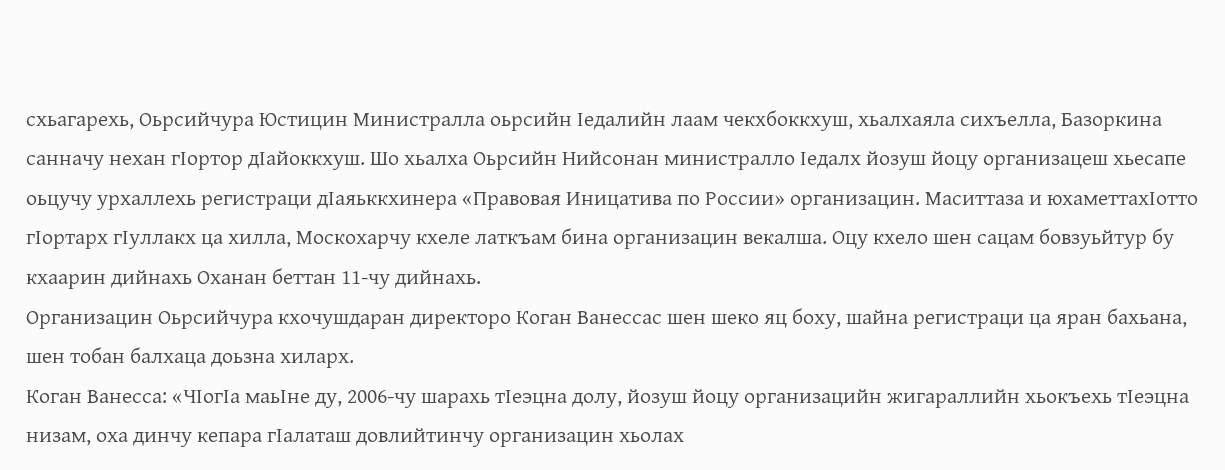схьагарехь, Оьрсийчура Юстицин Министралла оьрсийн Iедалийн лаам чекхбоккхуш, хьалхаяла сихъелла, Базоркина санначу нехан гIортор дIайоккхуш. Шо хьалха Оьрсийн Нийсонан министралло Iедалх йозуш йоцу организацеш хьесапе оьцучу урхаллехь регистраци дIаяьккхинера «Правовая Иницатива по России» организацин. Маситтаза и юхаметтахIотто гIортарх гIуллакх ца хилла, Москохарчу кхеле латкъам бина организацин векалша. Оцу кхело шен сацам бовзуьйтур бу кхаарин дийнахь Оханан беттан 11-чу дийнахь.
Организацин Оьрсийчура кхочушдаран директоро Коган Ванессас шен шеко яц боху, шайна регистраци ца яран бахьана, шен тобан балхаца доьзна хиларх.
Коган Ванесса: «ЧIогIа маьIне ду, 2006-чу шарахь тIеэцна долу, йозуш йоцу организацийн жигараллийн хьокъехь тIеэцна низам, оха динчу кепара гIалаташ довлийтинчу организацин хьолах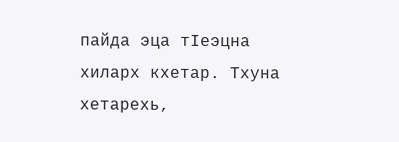пайда эца тIеэцна хиларх кхетар. Тхуна хетарехь,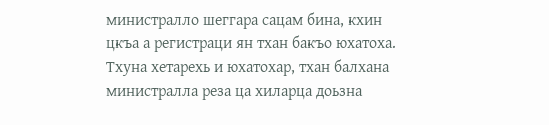министралло шеггара сацам бина, кхин цкъа а регистраци ян тхан бакъо юхатоха. Тхуна хетарехь и юхатохар, тхан балхана министралла реза ца хиларца доьзна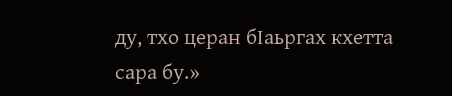ду, тхо церан бIаьргах кхетта сара бу.»